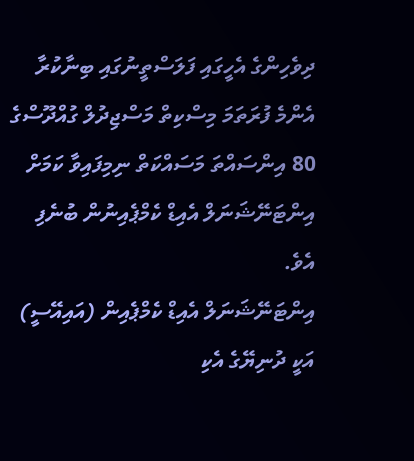ދިވެހިންގެ އެހީގައި ފަލަސްތީނުގައި ބިނާކުރާ އެންމެ ފުރަތަމަ މިސްކިތް މަސްޖިދުލް ގުއްދޫސްގެ 80 އިންސައްތަ މަސައްކަތް ނިމިފައިވާ ކަމަށް އިންޓަނޭޝަނަލް އެއިޑް ކެމްޕެއިނުން ބުނެފި އެވެ.
އިންޓަނޭޝަނަލް އެއިޑް ކެމްޕެއިން (އައިއޭސީ) އަކީ ދުނިޔޭގެ އެކި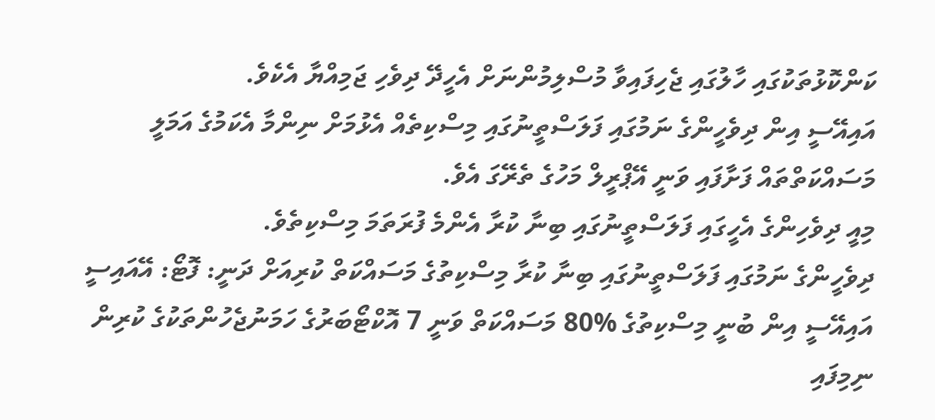ކަންކޮޅުތަކުގައި ހާލުގައި ޖެހިފައިވާ މުސްލިމުންނަށް އެހީދޭ ދިވެހި ޖަމިއްޔާ އެކެވެ.
އައިއޭސީ އިން ދިވެހީންގެ ނަމުގައި ފަލަސްތީނުގައި މިސްކިތެއް އެޅުމަށް ނިންމާ އެކަމުގެ އަމަލީ މަސައްކަތްތައް ފަށާފައި ވަނީ އޭޕްރީލް މަހުގެ ތެރޭގަ އެވެ.
މިއީ ދިވެހިންގެ އެހީގައި ފަލަސްތީނުގައި ބިނާ ކުރާ އެންމެ ފުރަތަމަ މިސްކިތެވެ.
ދިވެހީންގެ ނަމުގައި ފަލަސްތީނުގައި ބިނާ ކުރާ މިސްކިތުގެ މަސައްކަތް ކުރިއަށް ދަނީ: ފޮޓޯ: އޭއައިސީ
އައިއޭސީ އިން ބުނީ މިސްކިތުގެ %80 މަސައްކަތް ވަނީ 7 އޮކްޓޯބަރުގެ ހަމަނުޖެހުންތަކުގެ ކުރިން ނިމިފައި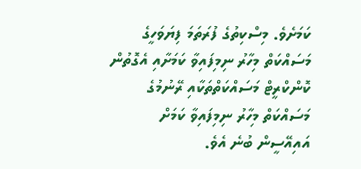ކަމަށެވެ. މިސްކިތުގެ ފުރަތަމަ ފިޔަވަހީގެ މަސައްކަތް މިހާރު ނިމިފައިވާ ކަމަށާއި އެގޮތުން ކޮންކްރީޓް މަސައްކަތްތަކާއި ރޭނުމުގެ މަސައްކަތް މިހާރު ނިމިފައިވާ ކަމަށް އައިއޭސީން ބުނެ އެވެ.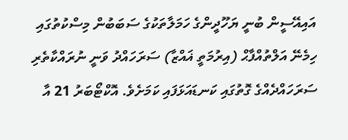އައިއޭސީން ބުނީ ޔަހޫދީންގެ ހަމަލާތަކުގެ ސަބަބުން މިސްކުތުގައި ހިމެނޭ އަލްތުއްފާޙް (އިރުމަތީ ޣައްޒާ) ސަރަހައްދު ވަނީ ނުރައްކާތެރި ސަރަހައްދެއްގެ ގޮތުގައި ކަނޑައަޅަފައި ކަމަށެވެ. އޮކްޓޯބަރު 21 އާ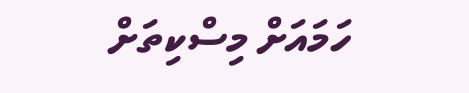ހަމައަށް މިސްކިތަށް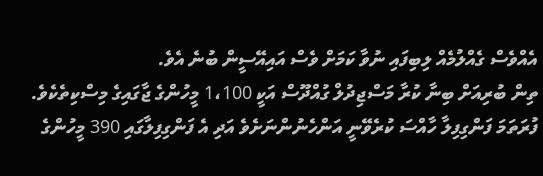އެއްވެސް ގެއްލުމެއް ލިބިފައި ނުވާ ކަމަށް ވެސް އައިއޭސީން ބުނެ އެވެ.
ތިން ބުރިއަށް ބިނާ ކުރާ މަސްޖިދުލް ގުއްދޫސް އަކީ 1،100 މީހުންގެ ޖާގައިގެ މިސްކިތެކެވެ. ފުރަތަމަ ފަންގިފިލާ ހާއްސަ ކުރެވޭނީ އަންހެނުންނަށެވެ އަދި އެ ފަންގިފިލާގައި 390 މީހުންގެ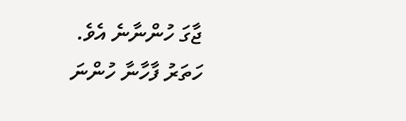ޖާގަ ހުންނާނެ އެވެ.
ހަތަރު ފާހާނާ ހުންނަ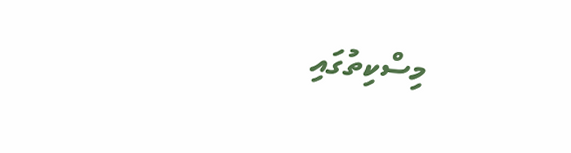މިސްކިތުގައި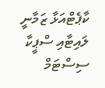ކާޕެޓްއަޅާ ޒަމާނީ ލައިޓާއި ސްޕީކާ ސިސްޓަމް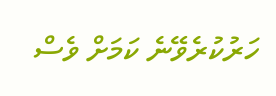ހަރުކުރެވޭނެ ކަމަށް ވެސް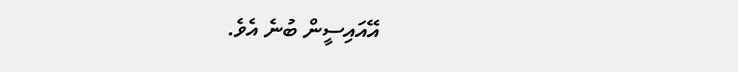އޭއައިސީން ބުނެ އެވެ.